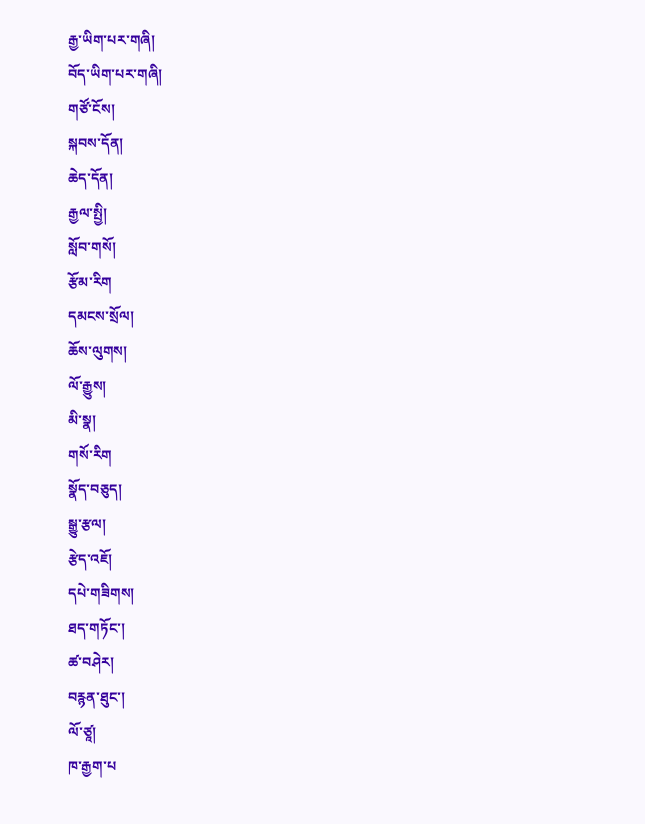རྒྱ་ཡིག་པར་གཞི།
བོད་ཡིག་པར་གཞི།
གཙོ་ངོས།
སྐབས་དོན།
ཆེད་དོན།
རྒྱལ་སྤྱི།
སློབ་གསོ།
རྩོམ་རིག
དམངས་སྲོལ།
ཆོས་ལུགས།
ལོ་རྒྱུས།
མི་སྣ།
གསོ་རིག
སྣོད་བཅུད།
སྒྱུ་རྩལ།
རྩེད་འཇོ།
དཔེ་གཟིགས།
ཐད་གཏོང་།
ཚ་བཤེར།
བརྙན་ཐུང་།
ལོ་ཙཱ།
ཁ་རྒྱག་པ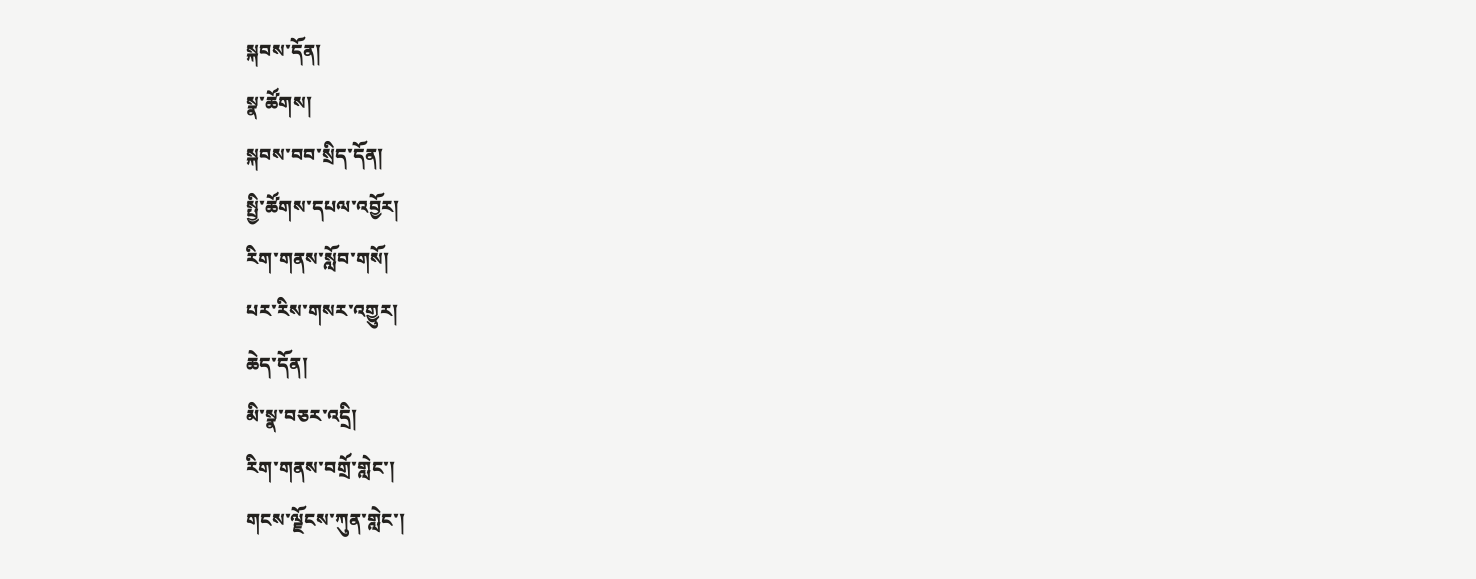སྐབས་དོན།
སྣ་ཚོགས།
སྐབས་བབ་སྲིད་དོན།
སྤྱི་ཚོགས་དཔལ་འབྱོར།
རིག་གནས་སློབ་གསོ།
པར་རིས་གསར་འགྱུར།
ཆེད་དོན།
མི་སྣ་བཅར་འདྲི།
རིག་གནས་བགྲོ་གླེང་།
གངས་ལྗོངས་ཀུན་གླེང་།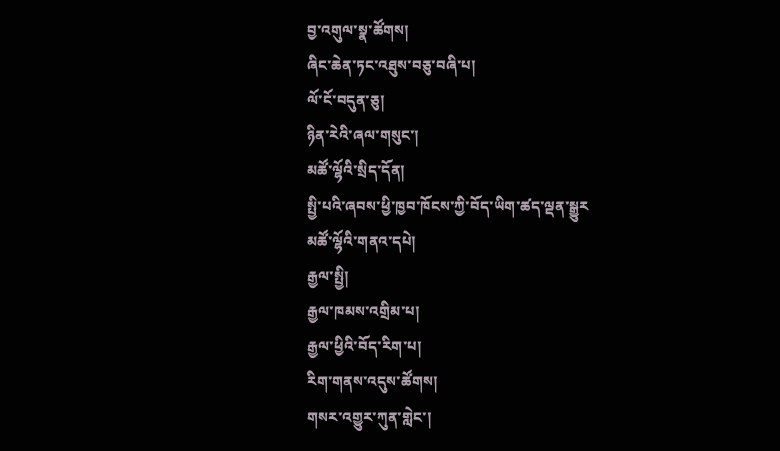བྱ་འགུལ་སྣ་ཚོགས།
ཞིང་ཆེན་ཏང་འཐུས་བཅུ་བཞི་པ།
ལོ་ངོ་བདུན་ཅུ།
ཉིན་རེའི་ཞལ་གསུང་།
མཚོ་ལྷོའི་སྲིད་དོན།
སྤྱི་པའི་ཞབས་ཕྱི་ཁྱབ་ཁོངས་ཀྱི་བོད་ཡིག་ཚད་ལྡན་སྒྱུར
མཚོ་ལྷོའི་གནའ་དཔེ།
རྒྱལ་སྤྱི།
རྒྱལ་ཁམས་འགྲིམ་པ།
རྒྱལ་ཕྱིའི་བོད་རིག་པ།
རིག་གནས་འདུས་ཚོགས།
གསར་འགྱུར་ཀུན་གླེང་།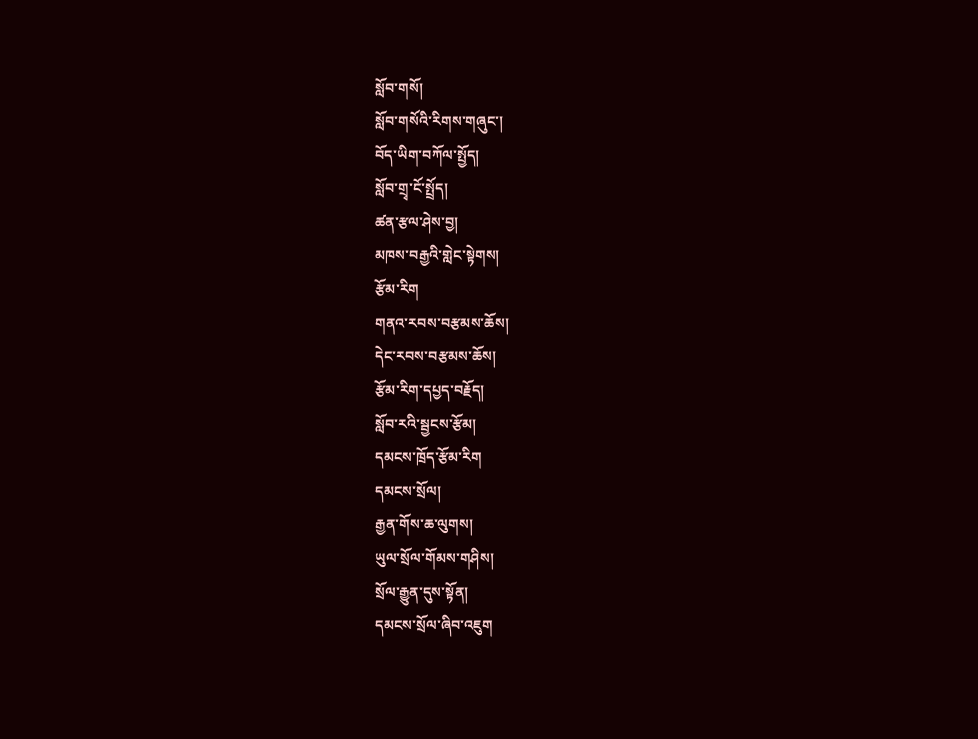སློབ་གསོ།
སློབ་གསོའི་རིགས་གཞུང་།
བོད་ཡིག་བཀོལ་སྤྱོད།
སློབ་གྲྭ་ངོ་སྤྲོད།
ཚན་རྩལ་ཤེས་བྱ།
མཁས་བརྒྱའི་གླེང་སྟེགས།
རྩོམ་རིག
གནའ་རབས་བརྩམས་ཆོས།
དེང་རབས་བརྩམས་ཆོས།
རྩོམ་རིག་དཔྱད་བརྗོད།
སློབ་རའི་སྦྱངས་རྩོམ།
དམངས་ཁྲོད་རྩོམ་རིག
དམངས་སྲོལ།
རྒྱན་གོས་ཆ་ལུགས།
ཡུལ་སྲོལ་གོམས་གཤིས།
སྲོལ་རྒྱུན་དུས་སྟོན།
དམངས་སྲོལ་ཞིབ་འཇུག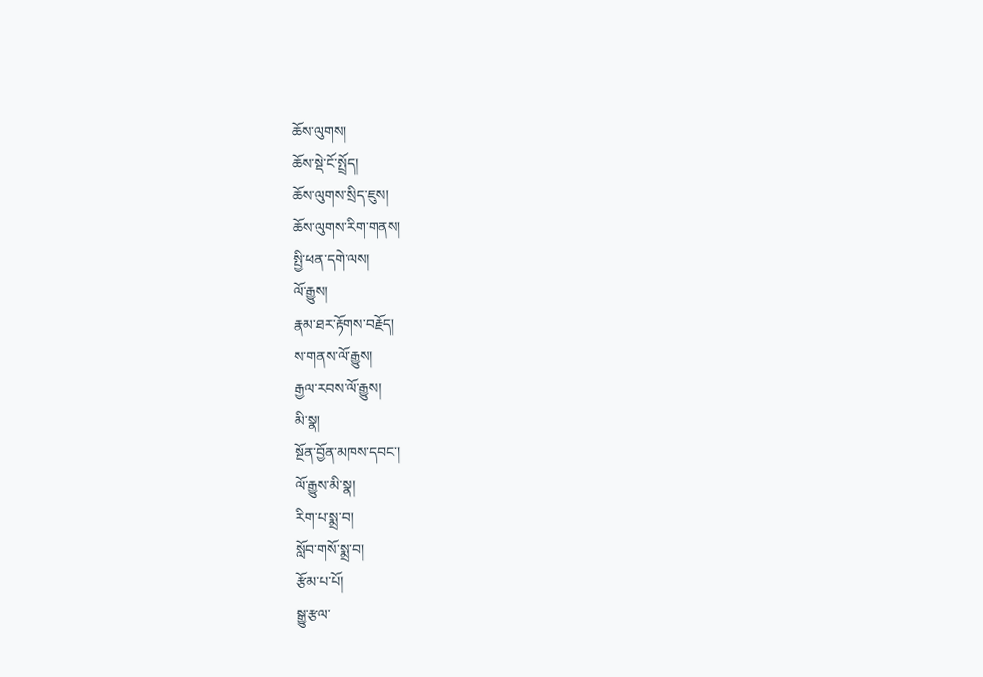ཆོས་ལུགས།
ཆོས་སྡེ་ངོ་སྤྲོད།
ཆོས་ལུགས་སྲིད་ཇུས།
ཆོས་ལུགས་རིག་གནས།
སྤྱི་ཕན་དགེ་ལས།
ལོ་རྒྱུས།
རྣམ་ཐར་རྟོགས་བརྗོད།
ས་གནས་ལོ་རྒྱུས།
རྒྱལ་རབས་ལོ་རྒྱུས།
མི་སྣ།
སྔོན་བྱོན་མཁས་དབང་།
ལོ་རྒྱུས་མི་སྣ།
རིག་པ་སྨྲ་བ།
སློབ་གསོ་སྨྲ་བ།
རྩོམ་པ་པོ།
སྒྱུ་རྩལ་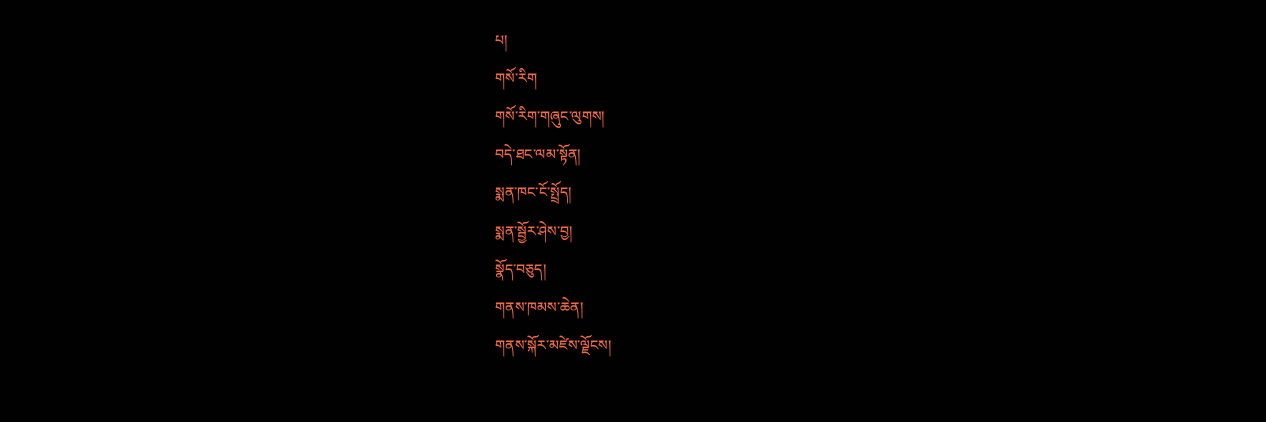པ།
གསོ་རིག
གསོ་རིག་གཞུང་ལུགས།
བདེ་ཐང་ལམ་སྟོན།
སྨན་ཁང་ངོ་སྤྲོད།
སྨན་སྦྱོར་ཤེས་བྱ།
སྣོད་བཅུད།
གནས་ཁམས་ཆེན།
གནས་སྐོར་མཛེས་ལྗོངས།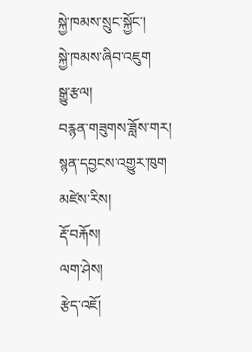སྐྱེ་ཁམས་སྲུང་སྐྱོང་།
སྐྱེ་ཁམས་ཞིབ་འཇུག
སྒྱུ་རྩལ།
བརྙན་གཟུགས་ཟློས་གར།
སྙན་དབྱངས་འགྱུར་ཁུག
མཛེས་རིས།
རྡོ་བརྐོས།
ལག་ཤེས།
རྩེད་འཇོ།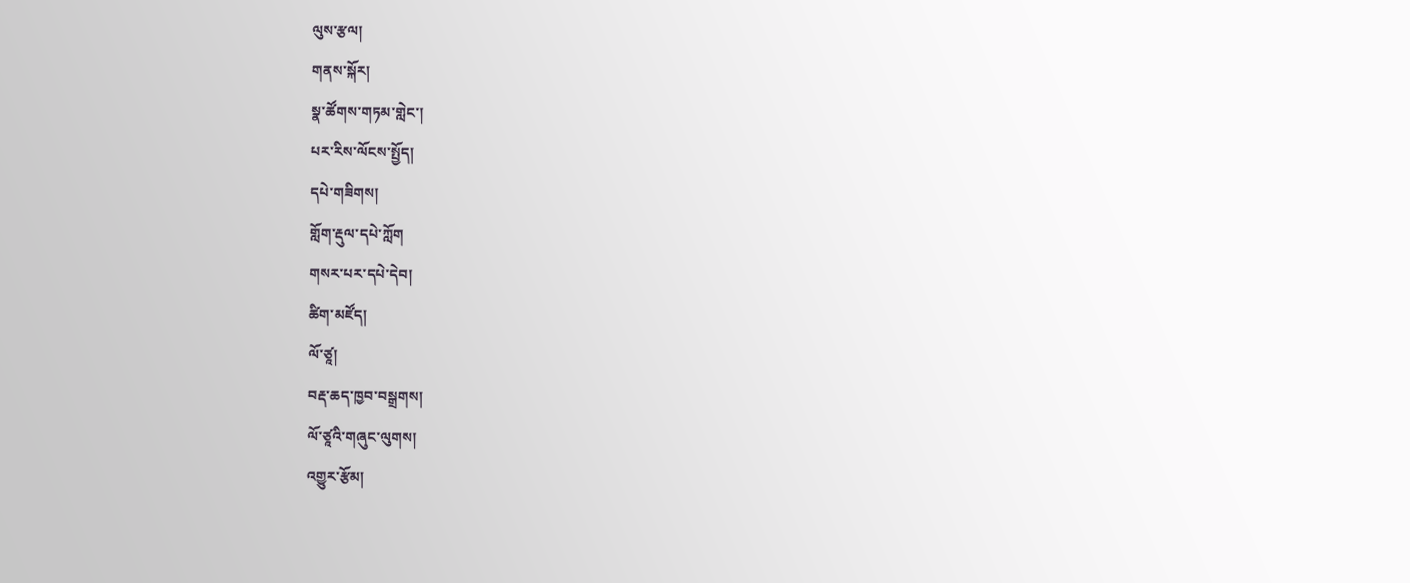ལུས་རྩལ།
གནས་སྐོར།
སྣ་ཚོགས་གཏམ་གླེང་།
པར་རིས་ལོངས་སྤྱོད།
དཔེ་གཟིགས།
གློག་རྡུལ་དཔེ་ཀློག
གསར་པར་དཔེ་དེབ།
ཚིག་མཛོད།
ལོ་ཙཱ།
བརྡ་ཆད་ཁྱབ་བསྒྲགས།
ལོ་ཙཱའི་གཞུང་ལུགས།
འགྱུར་རྩོམ།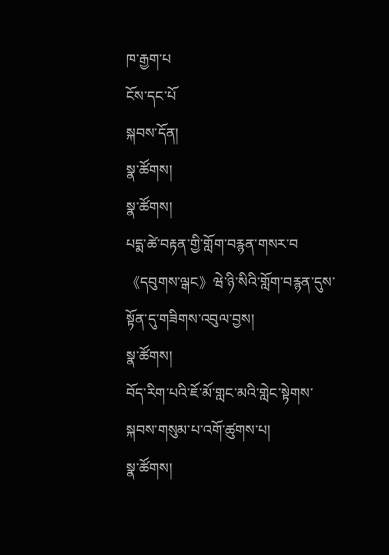ཁ་རྒྱག་པ
ངོས་དང་པོ
སྐབས་དོན།
སྣ་ཚོགས།
སྣ་ཚོགས།
པདྨ་ཚེ་བརྟན་གྱི་གློག་བརྙན་གསར་བ《དབུགས་ལྒང》ཝེ་ཉི་སིའི་གློག་བརྙན་དུས་སྟོན་དུ་གཟིགས་འབུལ་བྱས།
སྣ་ཚོགས།
བོད་རིག་པའི་ཇོ་མོ་གླང་མའི་གླེང་སྟེགས་སྐབས་གསུམ་པ་འགོ་ཚུགས་པ།
སྣ་ཚོགས།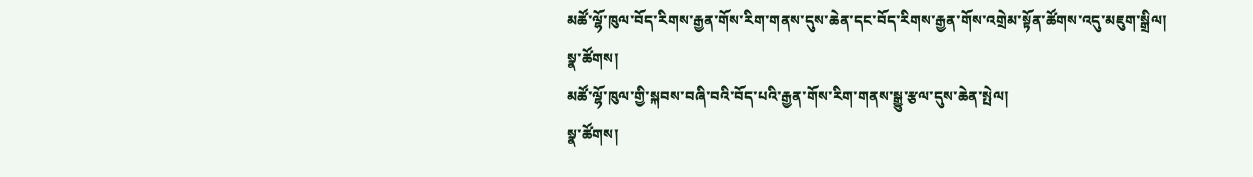མཚོ་ལྷོ་ཁུལ་བོད་རིགས་རྒྱན་གོས་རིག་གནས་དུས་ཆེན་དང་བོད་རིགས་རྒྱན་གོས་འགྲེམ་སྟོན་ཚོགས་འདུ་མཇུག་སྒྲིལ།
སྣ་ཚོགས།
མཚོ་ལྷོ་ཁུལ་གྱི་སྐབས་བཞི་བའི་བོད་པའི་རྒྱན་གོས་རིག་གནས་སྒྱུ་རྩལ་དུས་ཆེན་སྤེལ།
སྣ་ཚོགས།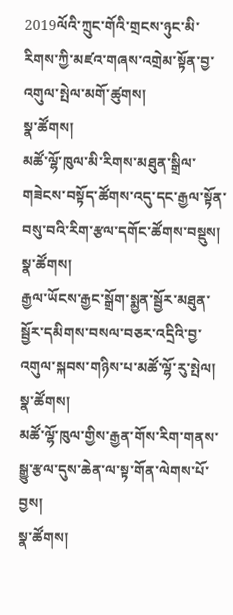2019ལོའི་ཀྲུང་གོའི་གྲངས་ཉུང་མི་རིགས་ཀྱི་མཛའ་གཞས་འགྲེམ་སྟོན་བྱ་འགུལ་སྤེལ་མགོ་ཚུགས།
སྣ་ཚོགས།
མཚོ་ལྷོ་ཁུལ་མི་རིགས་མཐུན་སྒྲིལ་གཟེངས་བསྟོད་ཚོགས་འདུ་དང་རྒྱལ་སྟོན་བསུ་བའི་རིག་རྩལ་དགོང་ཚོགས་བསྡུས།
སྣ་ཚོགས།
རྒྱལ་ཡོངས་རྒྱང་སྒྲོག་སྨྱན་སྦྱོར་མཐུན་སྦྱོར་དམིགས་བསལ་བཅར་འདྲིའི་བྱ་འགུལ་སྐབས་གཉིས་པ་མཚོ་ལྷོ་རུ་སྤེལ།
སྣ་ཚོགས།
མཚོ་ལྷོ་ཁུལ་གྱིས་རྒྱན་གོས་རིག་གནས་སྒྱུ་རྩལ་དུས་ཆེན་ལ་སྟ་གོན་ལེགས་པོ་བྱས།
སྣ་ཚོགས།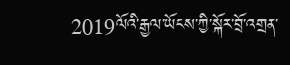2019ལོའི་རྒྱལ་ཡོངས་ཀྱི་སྐོར་བྲོ་འགྲན་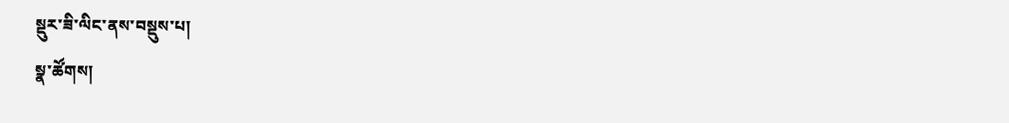སྡུར་ཟི་ལིང་ནས་བསྡུས་པ།
སྣ་ཚོགས།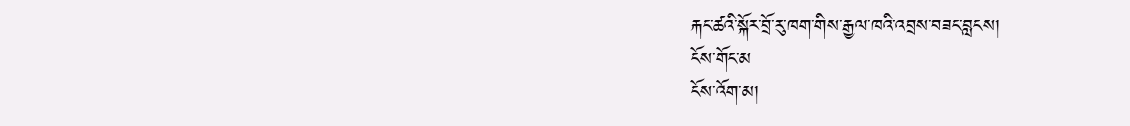རྐང་ཚའི་སྐོར་བྲོ་རུ་ཁག་གིས་རྒྱལ་ཁའི་འབྲས་བཟང་བླངས།
ངོས་གོང་མ
ངོས་འོག་མ།